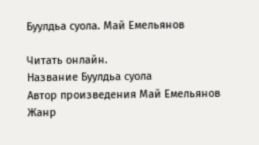Буулдьа суола. Май Емельянов

Читать онлайн.
Название Буулдьа суола
Автор произведения Май Емельянов
Жанр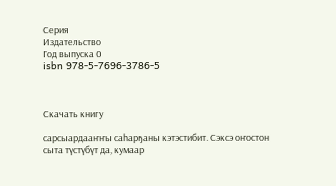Серия
Издательство
Год выпуска 0
isbn 978-5-7696-3786-5



Скачать книгу

сарсыардааҥҥы саһарҕаны кэтэстибит. Сэксэ оҥостон сыта түстүбүт да, кумаар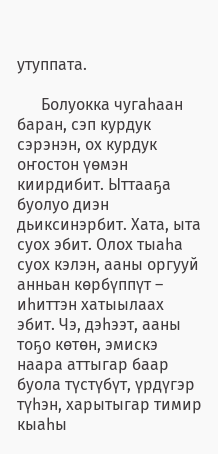утуппата.

      Болуокка чугаһаан баран, сэп курдук сэрэнэн, ох курдук оҥостон үөмэн киирдибит. Ыттааҕа буолуо диэн дьиксинэрбит. Хата, ыта суох эбит. Олох тыаһа суох кэлэн, ааны оргууй анньан көрбүппүт – иһиттэн хатыылаах эбит. Чэ, дэһээт, ааны тоҕо көтөн, эмискэ наара аттыгар баар буола түстүбүт, үрдүгэр түһэн, харытыгар тимир кыаһы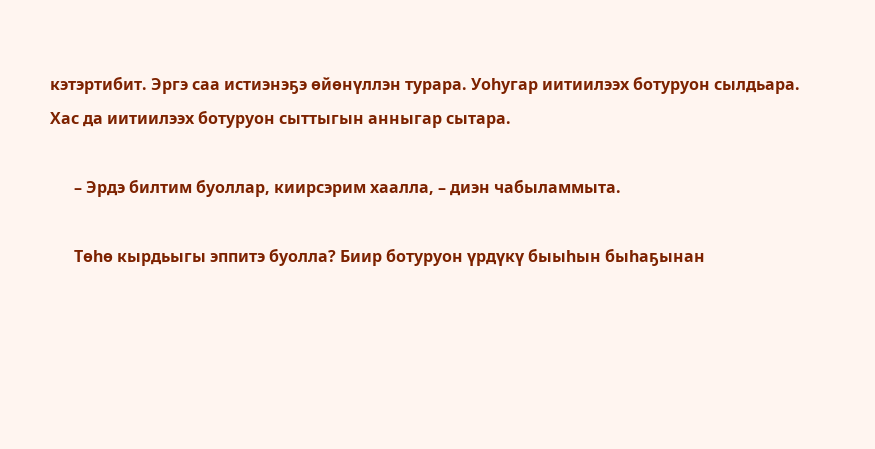кэтэртибит. Эргэ саа истиэнэҕэ өйөнүллэн турара. Уоһугар иитиилээх ботуруон сылдьара. Хас да иитиилээх ботуруон сыттыгын анныгар сытара.

      – Эрдэ билтим буоллар, киирсэрим хаалла, – диэн чабыламмыта.

      Төһө кырдьыгы эппитэ буолла? Биир ботуруон үрдүкү быыһын быһаҕынан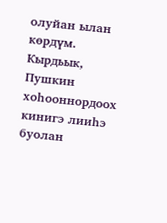олуйан ылан көрдүм. Кырдьык, Пушкин хоһооннордоох кинигэ лииһэ буолан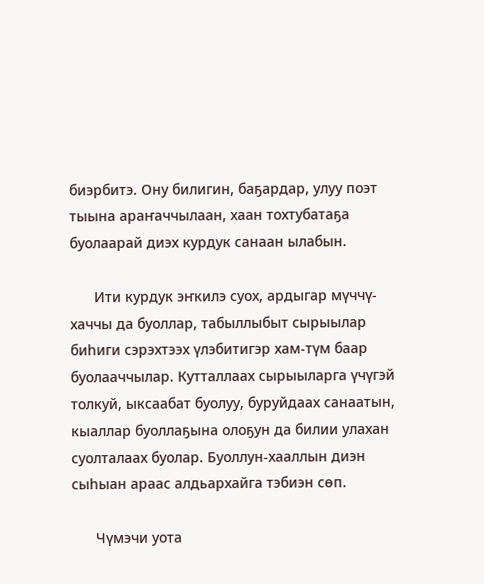биэрбитэ. Ону билигин, баҕардар, улуу поэт тыына араҥаччылаан, хаан тохтубатаҕа буолаарай диэх курдук санаан ылабын.

      Ити курдук эҥкилэ суох, ардыгар мүччү-хаччы да буоллар, табыллыбыт сырыылар биһиги сэрэхтээх үлэбитигэр хам-түм баар буолааччылар. Кутталлаах сырыыларга үчүгэй толкуй, ыксаабат буолуу, буруйдаах санаатын, кыаллар буоллаҕына олоҕун да билии улахан суолталаах буолар. Буоллун-хааллын диэн сыһыан араас алдьархайга тэбиэн сөп.

      Чүмэчи уота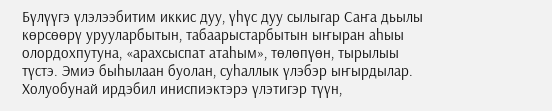Бүлүүгэ үлэлээбитим иккис дуу, үһүс дуу сылыгар Саҥа дьылы көрсөөрү урууларбытын, табаарыстарбытын ыҥыран аһыы олордохпутуна, «арахсыспат атаһым», төлөпүөн, тырылыы түстэ. Эмиэ быһылаан буолан, суһаллык үлэбэр ыҥырдылар. Холуобунай ирдэбил иниспиэктэрэ үлэтигэр түүн,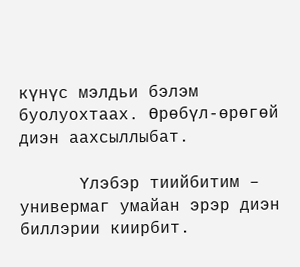күнүс мэлдьи бэлэм буолуохтаах. Өрөбүл-өрөгөй диэн аахсыллыбат.

      Үлэбэр тиийбитим – универмаг умайан эрэр диэн биллэрии киирбит.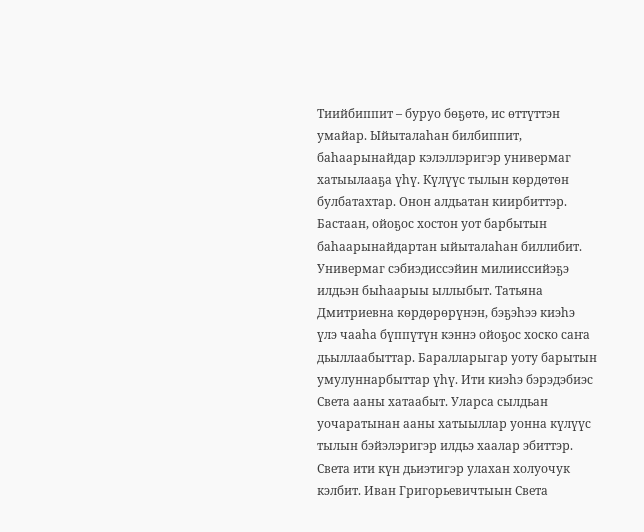Тиийбиппит – буруо бөҕөтө, ис өттүттэн умайар. Ыйыталаһан билбиппит, баһаарынайдар кэлэллэригэр универмаг хатыылааҕа үһү. Күлүүс тылын көрдөтөн булбатахтар. Онон алдьатан киирбиттэр. Бастаан, ойоҕос хостон уот барбытын баһаарынайдартан ыйыталаһан биллибит. Универмаг сэбиэдиссэйин милииссийэҕэ илдьэн быһаарыы ыллыбыт. Татьяна Дмитриевна көрдөрөрүнэн, бэҕэһээ киэһэ үлэ чааһа бүппүтүн кэннэ ойоҕос хоско саҥа дьыллаабыттар. Баралларыгар уоту барытын умулуннарбыттар үһү. Ити киэһэ бэрэдэбиэс Света ааны хатаабыт. Уларса сылдьан уочаратынан ааны хатыыллар уонна күлүүс тылын бэйэлэригэр илдьэ хаалар эбиттэр. Света ити күн дьиэтигэр улахан холуочук кэлбит. Иван Григорьевичтыын Света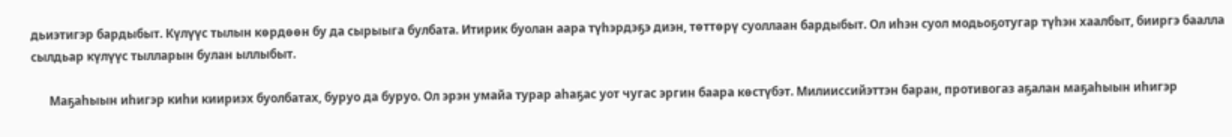дьиэтигэр бардыбыт. Күлүүс тылын көрдөөн бу да сырыыга булбата. Итирик буолан аара түһэрдэҕэ диэн, төттөрү суоллаан бардыбыт. Ол иһэн суол модьоҕотугар түһэн хаалбыт, бииргэ баалла сылдьар күлүүс тылларын булан ыллыбыт.

      Маҕаһыын иһигэр киһи киириэх буолбатах, буруо да буруо. Ол эрэн умайа турар аһаҕас уот чугас эргин баара көстүбэт. Милииссийэттэн баран, противогаз аҕалан маҕаһыын иһигэр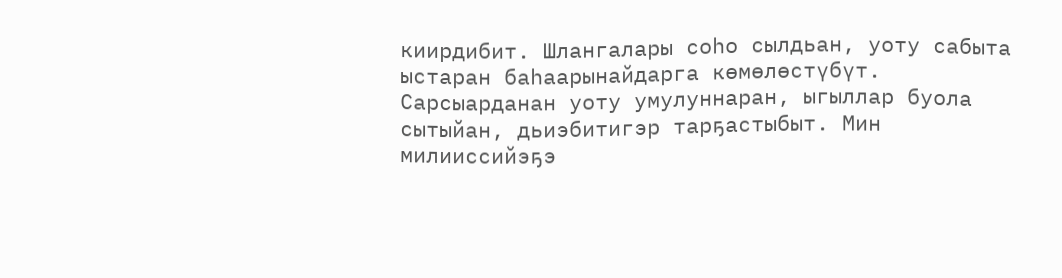киирдибит. Шлангалары соһо сылдьан, уоту сабыта ыстаран баһаарынайдарга көмөлөстүбүт. Сарсыарданан уоту умулуннаран, ыгыллар буола сытыйан, дьиэбитигэр тарҕастыбыт. Мин милииссийэҕэ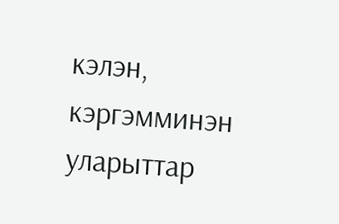кэлэн, кэргэмминэн уларыттар